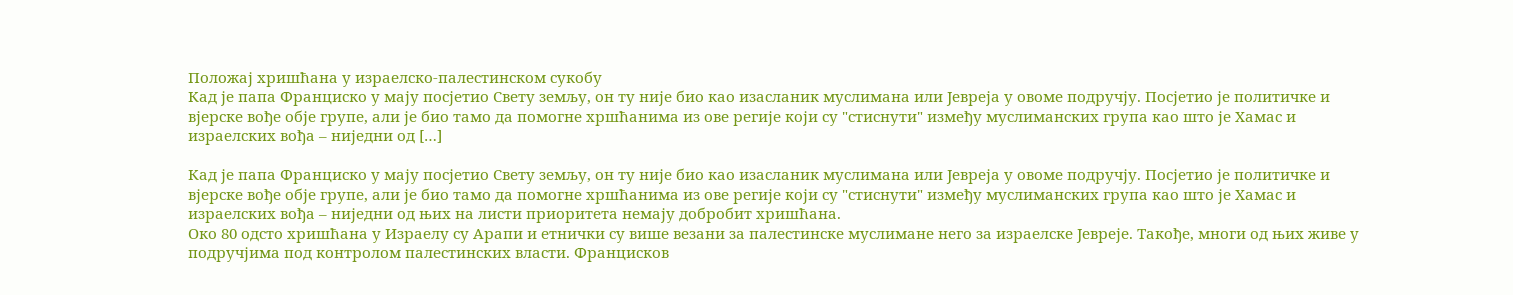Положај хришћана у израелско-палестинском сукобу
Кад је папа Франциско у мају посјетио Свету земљу, он ту није био као изасланик муслимана или Јевреја у овоме подручју. Посјетио је политичке и вјерске вође обје групе, али је био тамо да помогне хршћанима из ове регије који су "стиснути" између муслиманских група као што је Хамас и израелских вођа – ниједни од […]

Кад је папа Франциско у мају посјетио Свету земљу, он ту није био као изасланик муслимана или Јевреја у овоме подручју. Посјетио је политичке и вјерске вође обје групе, али је био тамо да помогне хршћанима из ове регије који су "стиснути" између муслиманских група као што је Хамас и израелских вођа – ниједни од њих на листи приоритета немају добробит хришћана.
Око 80 одсто хришћана у Израелу су Арапи и етнички су више везани за палестинске муслимане него за израелске Јевреје. Такође, многи од њих живе у подручјима под контролом палестинских власти. Францисков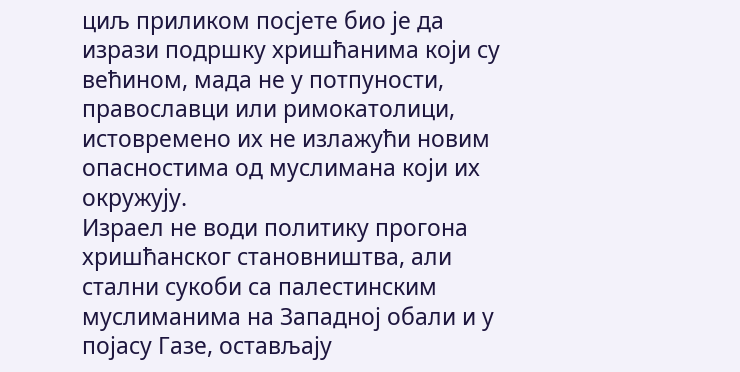циљ приликом посјете био је да изрази подршку хришћанима који су већином, мада не у потпуности, православци или римокатолици, истовремено их не излажући новим опасностима од муслимана који их окружују.
Израел не води политику прогона хришћанског становништва, али стални сукоби са палестинским муслиманима на Западној обали и у појасу Газе, остављају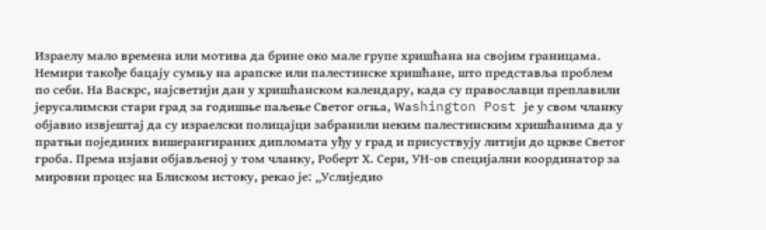Израелу мало времена или мотива да брине око мале групе хришћана на својим границама.
Немири такође бацају сумњу на арапске или палестинске хришћане, што представља проблем по себи. На Васкрс, најсветији дан у хришћанском календару, када су православци преплавили јерусалимски стари град за годишње паљење Светог огња, Wаshington Post је у свом чланку објавио извјештај да су израелски полицајци забранили неким палестинским хришћанима да у пратњи појединих вишерангираних дипломата уђу у град и присуствују литији до цркве Светог гроба. Према изјави објављеној у том чланку, Роберт Х. Сери, УН-ов специјални координатор за мировни процес на Блиском истоку, рекао је: „Услиједио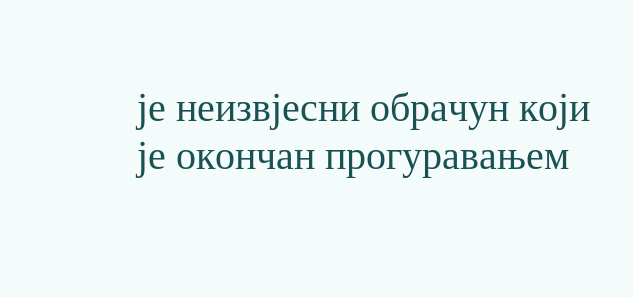је неизвјесни обрачун који је окончан прогуравањем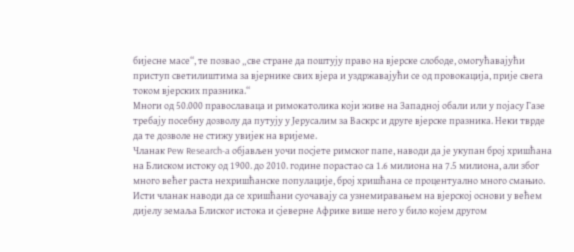бијесне масе“, те позвао „све стране да поштују право на вјерске слободе, омогућавајући приступ светилиштима за вјернике свих вјера и уздржавајући се од провокација, прије свега током вјерских празника.“
Многи од 50.000 православаца и римокатолика који живе на Западној обали или у појасу Газе требају посебну дозволу да путују у Јерусалим за Васкрс и друге вјерске празника. Неки тврде да те дозволе не стижу увијек на вријеме.
Чланак Pew Research-a објављен уочи посјете римског папе, наводи да је укупан број хришћана на Блиском истоку од 1900. до 2010. године порастао са 1.6 милиона на 7.5 милиона, али због много већег раста нехришћанске популације, број хришћана се процентуално много смањио.
Исти чланак наводи да се хришћани суочавају са узнемиравањем на вјерској основи у већем дијелу земаља Блиског истока и сјеверне Африке више него у било којем другом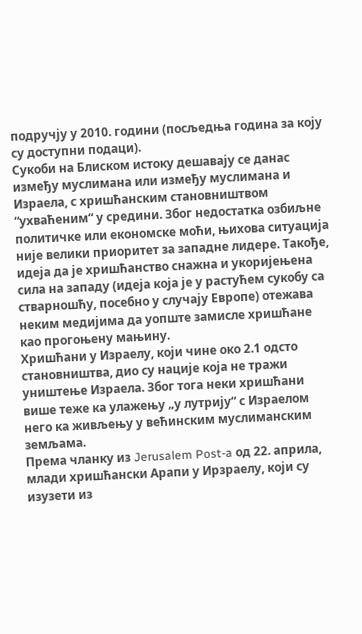подручју у 2010. години (посљедња година за коју су доступни подаци).
Сукоби на Блиском истоку дешавају се данас између муслимана или између муслимана и Израела, с хришћанским становништвом “ухваћеним“ у средини. Због недостатка озбиљне политичке или економске моћи, њихова ситуација није велики приоритет за западне лидере. Такође, идеја да је хришћанство снажна и укоријењена сила на западу (идеја која је у растућем сукобу са стварношћу, посебно у случају Европе) отежава неким медијима да уопште замисле хришћане као прогоњену мањину.
Хришћани у Израелу, који чине око 2.1 одсто становништва, дио су нације која не тражи уништење Израела. Због тога неки хришћани више теже ка улажењу „у лутрију“ с Израелом него ка живљењу у већинским муслиманским земљама.
Према чланку из Jerusalem Post-a од 22. априла, млади хришћански Арапи у Ирзраелу, који су изузети из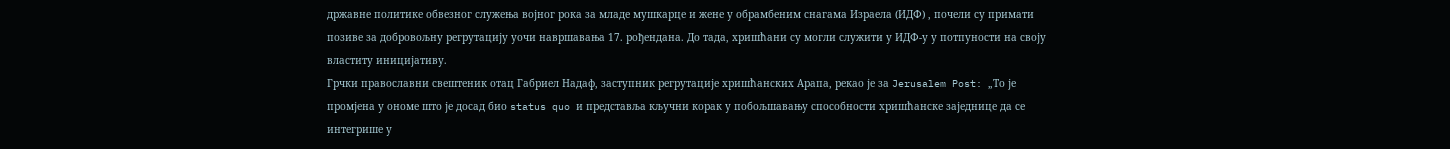државне политике обвезног служења војног рока за младе мушкарце и жене у обрамбеним снагама Израела (ИДФ) , почели су примати позиве за добровољну регрутацију уочи навршавања 17. рођендана. До тада, хришћани су могли служити у ИДФ-у у потпуности на своју властиту иницијативу.
Грчки православни свештеник отац Габриел Надаф, заступник регрутације хришћанских Арапа, рекао је за Jerusalem Post: „То је промјена у ономе што је досад био status quo и представља кључни корак у побољшавању способности хришћанске заједнице да се интегрише у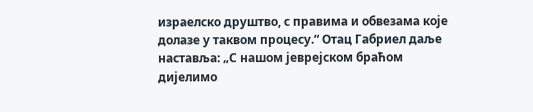израелско друштво, с правима и обвезама које долазе у таквом процесу.“ Отац Габриел даље наставља: „С нашом јеврејском браћом дијелимо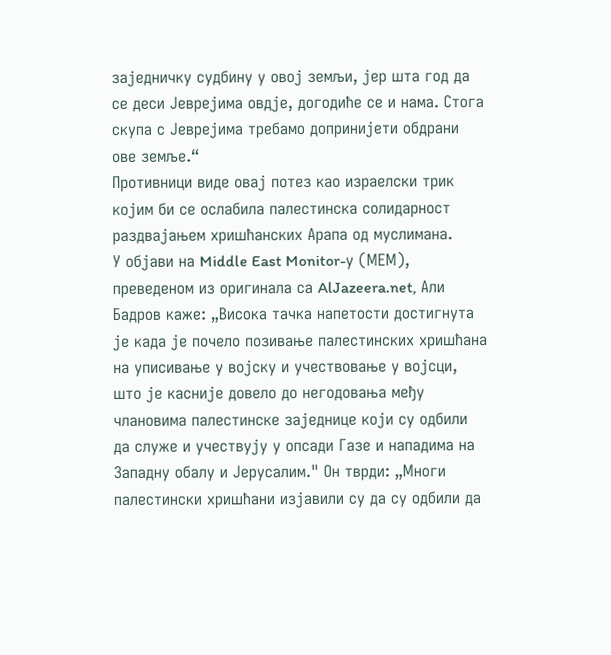заједничку судбину у овој земљи, јер шта год да се деси Јеврејима овдје, догодиће се и нама. Стога скупа с Јеврејима требамо допринијети обдрани ове земље.“
Противници виде овај потез као израелски трик којим би се ослабила палестинска солидарност раздвајањем хришћанских Арапа од муслимана.
У објави на Middle East Monitor-у (МЕМ), преведеном из оригинала са AlJazeera.net, Али Бадров каже: „Висока тачка напетости достигнута је када је почело позивање палестинских хришћана на уписивање у војску и учествовање у војсци, што је касније довело до негодовања међу члановима палестинске заједнице који су одбили да служе и учествују у опсади Газе и нападима на Западну обалу и Јерусалим." Он тврди: „Многи палестински хришћани изјавили су да су одбили да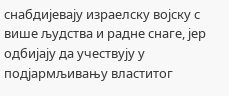снабдијевају израелску војску с више људства и радне снаге, јер одбијају да учествују у подјармљивању властитог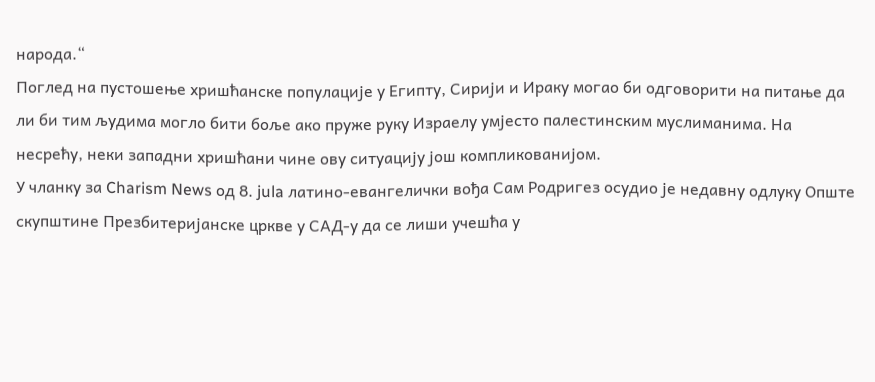народа.“
Поглед на пустошење хришћанске популације у Египту, Сирији и Ираку могао би одговорити на питање да ли би тим људима могло бити боље ако пруже руку Израелу умјесто палестинским муслиманима. На несрећу, неки западни хришћани чине ову ситуацију још компликованијом.
У чланку за Charism News од 8. jula латино-евангелички вођа Сам Родригез осудио је недавну одлуку Опште скупштине Презбитеријанске цркве у САД-у да се лиши учешћа у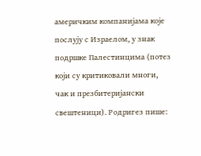америчким компанијама које послују с Израелом, у знак подршке Палестинцима (потез који су критиковали многи, чак и презбитеријански свештеници). Родригез пише: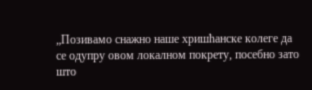„Позивамо снажно наше хришћанске колеге да се одупру овом локалном покрету, посебно зато што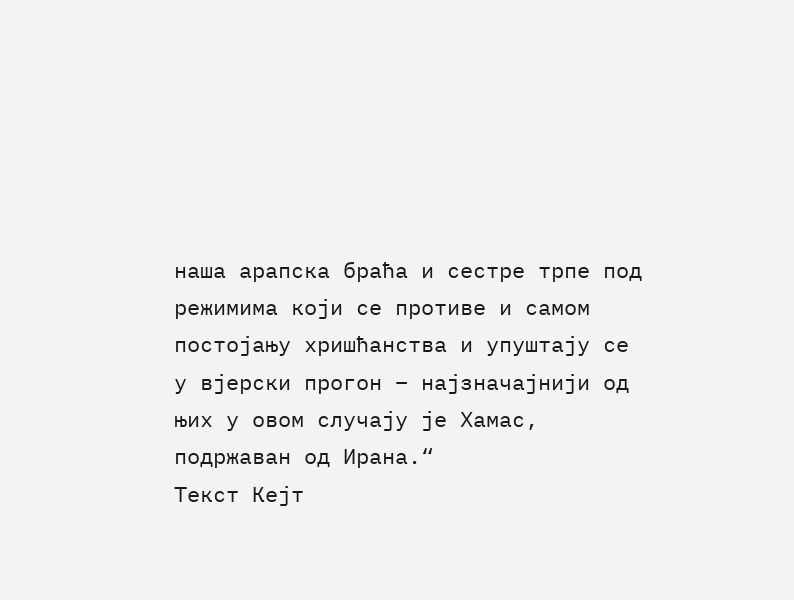наша арапска браћа и сестре трпе под режимима који се противе и самом постојању хришћанства и упуштају се у вјерски прогон – најзначајнији од њих у овом случају је Хамас, подржаван од Ирана.“
Текст Кејт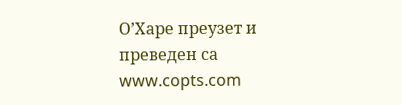О’Харе преузет и преведен са www.copts.com